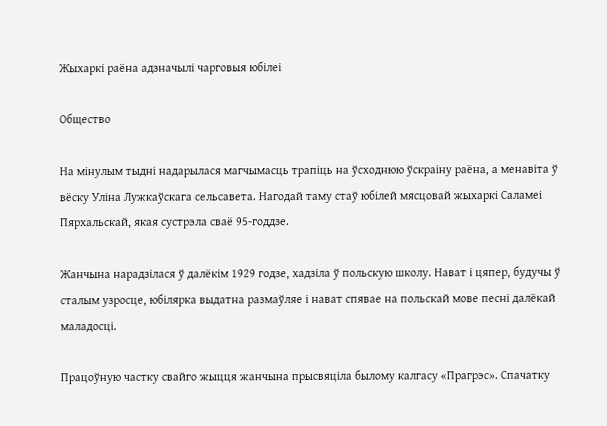Жыхаркі раёна адзначылі чарговыя юбілеі

Общество

На мінулым тыдні надарылася магчымасць трапіць на ўсходнюю ўскраіну раёна, а менавіта ў вёску Уліна Лужкаўскага сельсавета. Нагодай таму стаў юбілей мясцовай жыхаркі Саламеі Пярхальскай, якая сустрэла сваё 95-годдзе.

Жанчына нарадзілася ў далёкім 1929 годзе, хадзіла ў польскую школу. Нават і цяпер, будучы ў сталым узросце, юбілярка выдатна размаўляе і нават спявае на польскай мове песні далёкай маладосці.

Працоўную частку свайго жыцця жанчына прысвяціла былому калгасу «Прагрэс». Спачатку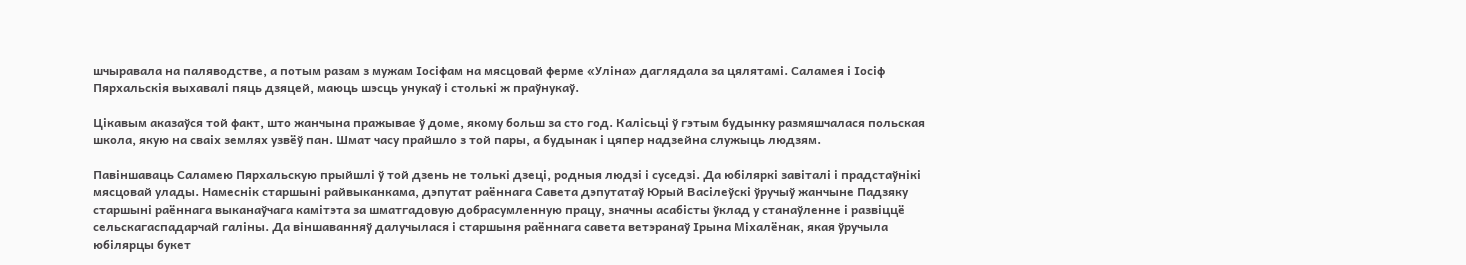шчыравала на паляводстве, а потым разам з мужам Іосіфам на мясцовай ферме «Уліна» даглядала за цялятамі. Саламея і Іосіф Пярхальскія выхавалі пяць дзяцей, маюць шэсць унукаў і столькі ж праўнукаў.

Цікавым аказаўся той факт, што жанчына пражывае ў доме, якому больш за сто год. Калісьці ў гэтым будынку размяшчалася польская школа, якую на сваіх землях узвёў пан. Шмат часу прайшло з той пары, а будынак і цяпер надзейна служыць людзям.

Павіншаваць Саламею Пярхальскую прыйшлі ў той дзень не толькі дзеці, родныя людзі і суседзі. Да юбіляркі завіталі і прадстаўнікі мясцовай улады. Намеснік старшыні райвыканкама, дэпутат раённага Савета дэпутатаў Юрый Васілеўскі ўручыў жанчыне Падзяку старшыні раённага выканаўчага камітэта за шматгадовую добрасумленную працу, значны асабісты ўклад у станаўленне і развіццё сельскагаспадарчай галіны. Да віншаванняў далучылася і старшыня раённага савета ветэранаў Ірына Міхалёнак, якая ўручыла юбілярцы букет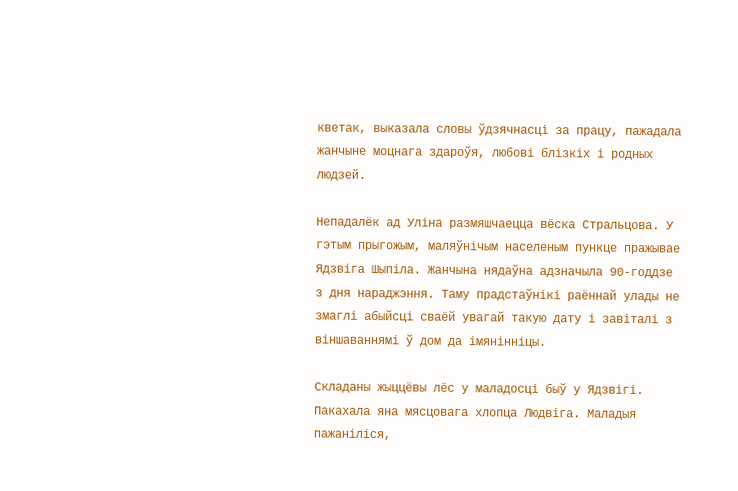кветак, выказала словы ўдзячнасці за працу, пажадала жанчыне моцнага здароўя, любові блізкіх і родных людзей.

Непадалёк ад Уліна размяшчаецца вёска Стральцова. У гэтым прыгожым, маляўнічым населеным пункце пражывае Ядзвіга Шыпіла. Жанчына нядаўна адзначыла 90-годдзе з дня нараджэння. Таму прадстаўнікі раённай улады не змаглі абыйсці сваёй увагай такую дату і завіталі з віншаваннямі ў дом да імянінніцы.

Складаны жыццёвы лёс у маладосці быў у Ядзвігі. Пакахала яна мясцовага хлопца Людвіга. Маладыя пажаніліся,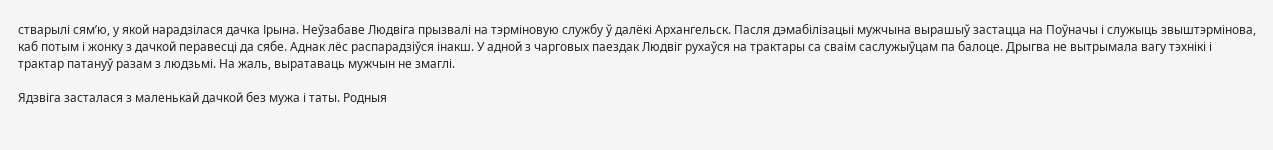стварылі сям’ю, у якой нарадзілася дачка Ірына. Неўзабаве Людвіга прызвалі на тэрміновую службу ў далёкі Архангельск. Пасля дэмабілізацыі мужчына вырашыў застацца на Поўначы і служыць звыштэрмінова, каб потым і жонку з дачкой перавесці да сябе. Аднак лёс распарадзіўся інакш. У адной з чарговых паездак Людвіг рухаўся на трактары са сваім саслужыўцам па балоце. Дрыгва не вытрымала вагу тэхнікі і трактар патануў разам з людзьмі. На жаль, выратаваць мужчын не змаглі.

Ядзвіга засталася з маленькай дачкой без мужа і таты. Родныя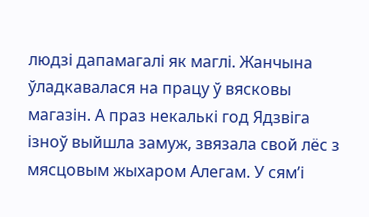людзі дапамагалі як маглі. Жанчына ўладкавалася на працу ў вясковы магазін. А праз некалькі год Ядзвіга ізноў выйшла замуж, звязала свой лёс з мясцовым жыхаром Алегам. У сям’і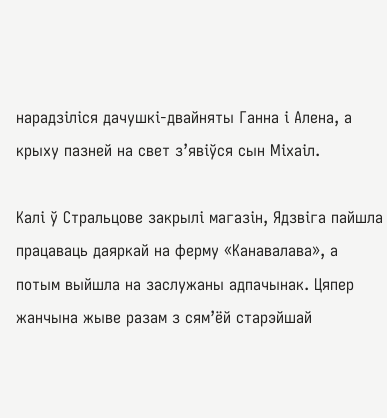нарадзіліся дачушкі-двайняты Ганна і Алена, а крыху пазней на свет з’явіўся сын Міхаіл.

Калі ў Стральцове закрылі магазін, Ядзвіга пайшла працаваць даяркай на ферму «Канавалава», а потым выйшла на заслужаны адпачынак. Цяпер жанчына жыве разам з сям’ёй старэйшай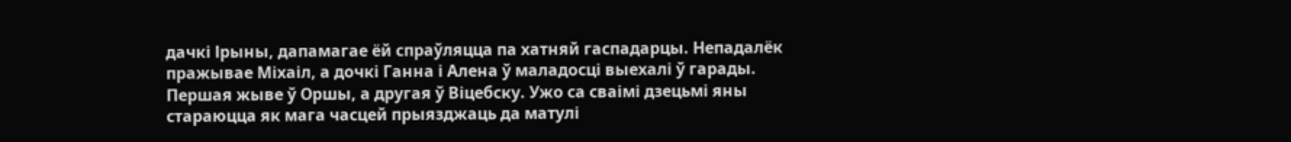дачкі Ірыны, дапамагае ёй спраўляцца па хатняй гаспадарцы. Непадалёк пражывае Міхаіл, а дочкі Ганна і Алена ў маладосці выехалі ў гарады. Першая жыве ў Оршы, а другая ў Віцебску. Ужо са сваімі дзецьмі яны стараюцца як мага часцей прыязджаць да матулі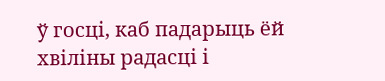ў госці, каб падарыць ёй хвіліны радасці і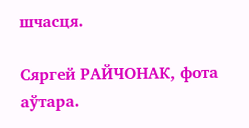шчасця.

Сяргей РАЙЧОНАК, фота аўтара.